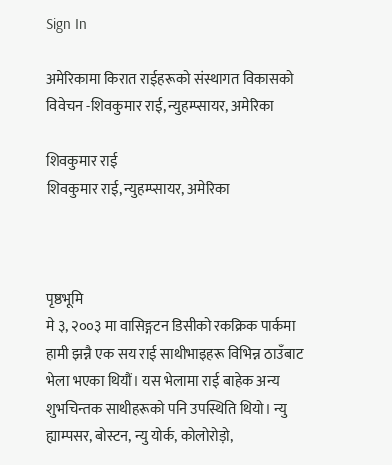Sign In

अमेरिकामा किरात राईहरूको संस्थागत विकासको विवेचन -शिवकुमार राई, न्युहम्प्सायर, अमेरिका

शिवकुमार राई
शिवकुमार राई, न्युहम्प्सायर, अमेरिका



पृष्ठभूमि
मे ३, २००३ मा वासिङ्गटन डिसीको रकक्रिक पार्कमा हामी झन्नै एक सय राई साथीभाइहरू विभिन्न ठाउँबाट भेला भएका थियौं। यस भेलामा राई बाहेक अन्य शुभचिन्तक साथीहरूको पनि उपस्थिति थियो। न्यु ह्याम्पसर, बोस्टन, न्यु योर्क, कोलोरोड़ो,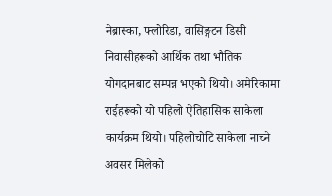नेब्रास्का, फ्लोरिडा, वासिङ्गटन डिसी निवासीहरूको आर्थिक तथा भौतिक योगदानबाट सम्पन्न भएको थियो। अमेरिकामा राईहरूको यो पहिलो ऐतिहासिक साकेला कार्यक्रम थियो। पहिलोचोटि साकेला नाच्ने अवसर मिलेको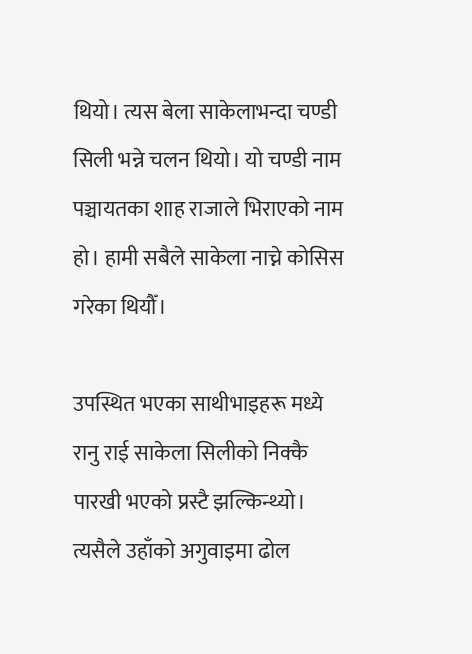थियो। त्यस बेला साकेलाभन्दा चण्डी सिली भन्ने चलन थियो। यो चण्डी नाम पञ्चायतका शाह राजाले भिराएको नाम हो। हामी सबैले साकेला नाच्ने कोसिस गरेका थियौँ।

उपस्थित भएका साथीभाइहरू मध्ये रानु राई साकेला सिलीको निक्कै पारखी भएको प्रस्टै झल्किन्थ्यो। त्यसैले उहाँको अगुवाइमा ढोल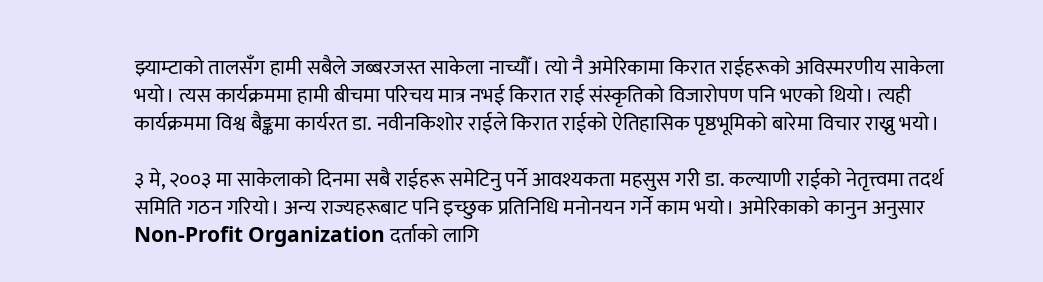झ्याम्टाको तालसँग हामी सबैले जब्बरजस्त साकेला नाच्यौँ। त्यो नै अमेरिकामा किरात राईहरूको अविस्मरणीय साकेला भयो। त्यस कार्यक्रममा हामी बीचमा परिचय मात्र नभई किरात राई संस्कृतिको विजारोपण पनि भएको थियो। त्यही कार्यक्रममा विश्व बैङ्कमा कार्यरत डा. नवीनकिशोर राईले किरात राईको ऐतिहासिक पृष्ठभूमिको बारेमा विचार राख्नु भयो।

३ मे, २००३ मा साकेलाको दिनमा सबै राईहरू समेटिनु पर्ने आवश्यकता महसुस गरी डा. कल्याणी राईको नेतृत्त्वमा तदर्थ समिति गठन गरियो। अन्य राज्यहरूबाट पनि इच्छुक प्रतिनिधि मनोनयन गर्ने काम भयो। अमेरिकाको कानुन अनुसार Non-Profit Organization दर्ताको लागि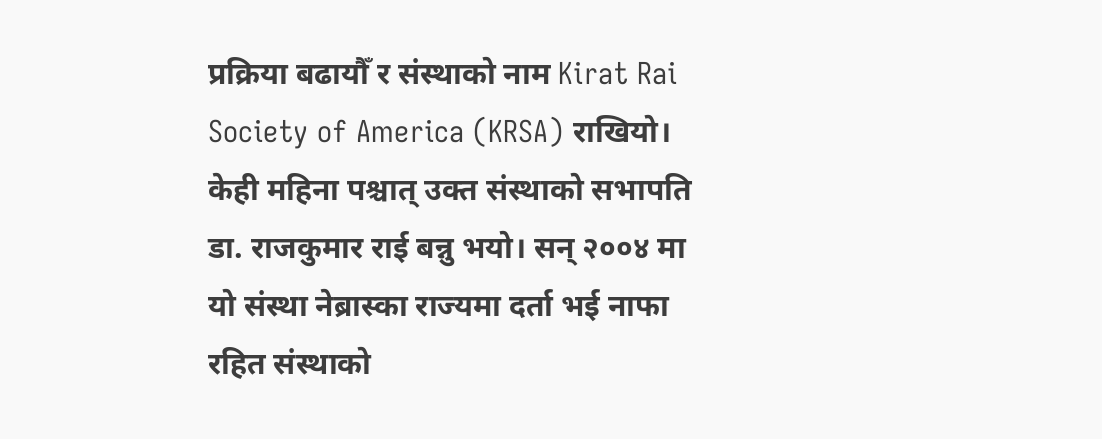प्रक्रिया बढायौँ र संस्थाको नाम Kirat Rai Society of America (KRSA) राखियो। केही महिना पश्चात् उक्त संस्थाको सभापति डा. राजकुमार राई बन्नु भयो। सन् २००४ मा यो संस्था नेब्रास्का राज्यमा दर्ता भई नाफा रहित संस्थाको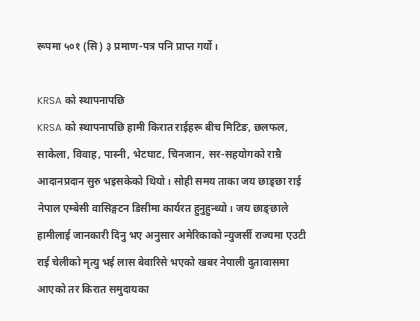रूपमा ५०१ (सि) ३ प्रमाण-पत्र पनि प्राप्त गर्यो।

KRSA को स्थापनापछि
KRSA को स्थापनापछि हामी किरात राईहरू बीच मिटिङ, छलफल, साकेला, विवाह, पास्नी, भेटघाट, चिनजान, सर-सहयोगको राम्रै आदानप्रदान सुरु भइसकेको थियो। सोही समय ताका जय छाङ्‌छा राई नेपाल एम्बेसी वासिङ्गटन डिसीमा कार्यरत हुनुहुन्थ्यो। जय छाङ्‌छाले हामीलाई जानकारी दिनु भए अनुसार अमेरिकाको न्युजर्सी राज्यमा एउटी राई चेलीको मृत्यु भई लास बेवारिसे भएको खबर नेपाली दुतावासमा आएको तर किरात समुदायका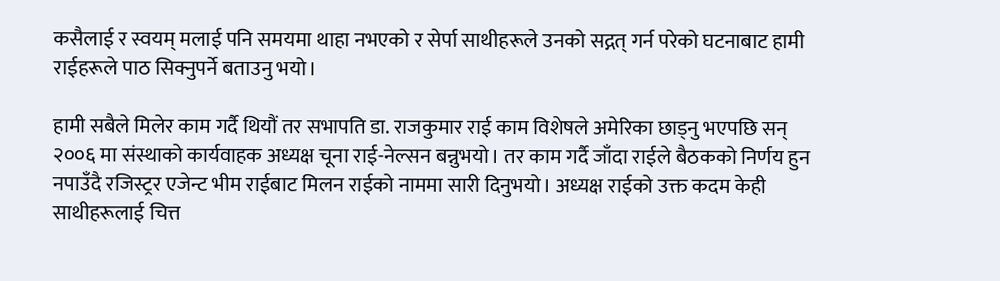कसैलाई र स्वयम् मलाई पनि समयमा थाहा नभएको र सेर्पा साथीहरूले उनको सद्गत् गर्न परेको घटनाबाट हामी राईहरूले पाठ सिक्नुपर्ने बताउनु भयो।

हामी सबैले मिलेर काम गर्दै थियौं तर सभापति डा. राजकुमार राई काम विशेषले अमेरिका छाड्नु भएपछि सन् २००६ मा संस्थाको कार्यवाहक अध्यक्ष चूना राई-नेल्सन बन्नुभयो। तर काम गर्दै जाँदा राईले बैठकको निर्णय हुन नपाउँदै रजिस्ट्रर एजेन्ट भीम राईबाट मिलन राईको नाममा सारी दिनुभयो। अध्यक्ष राईको उक्त कदम केही साथीहरूलाई चित्त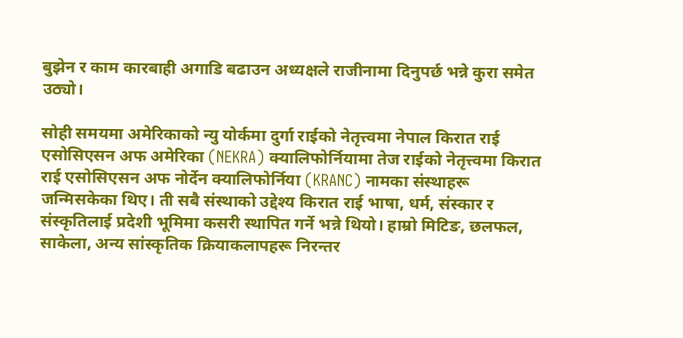बुझेन र काम कारबाही अगाडि बढाउन अध्यक्षले राजीनामा दिनुपर्छ भन्ने कुरा समेत उठ्यो।

सोही समयमा अमेरिकाको न्यु योर्कमा दुर्गा राईको नेतृत्त्वमा नेपाल किरात राई एसोसिएसन अफ अमेरिका (NEKRA) क्यालिफोर्नियामा तेज राईको नेतृत्त्वमा किरात राई एसोसिएसन अफ नोर्देन क्यालिफोर्निया (KRANC) नामका संस्थाहरू जन्मिसकेका थिए। ती सबै संस्थाको उद्देश्य किरात राई भाषा, धर्म, संस्कार र संस्कृतिलाई प्रदेशी भूमिमा कसरी स्थापित गर्ने भन्ने थियो। हाम्रो मिटिङ, छलफल, साकेला, अन्य सांस्कृतिक क्रियाकलापहरू निरन्तर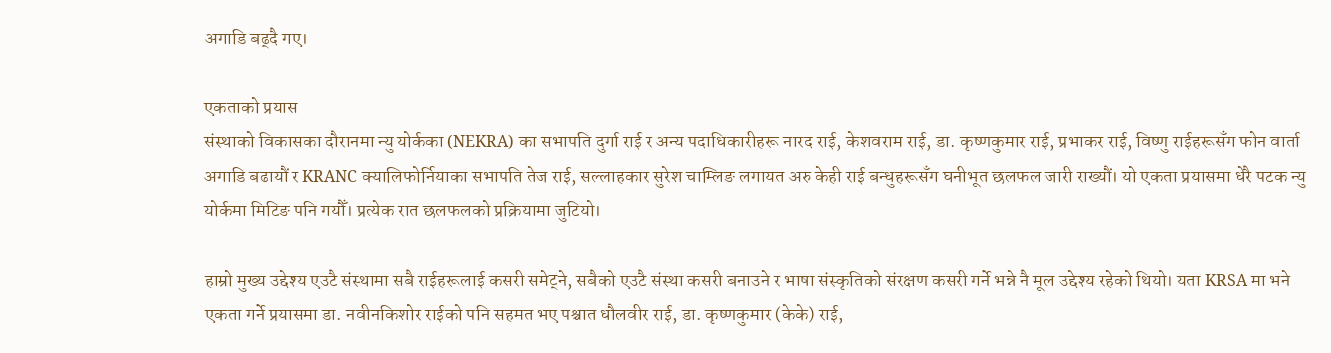अगाडि बढ्‌दै गए।

एकताको प्रयास
संस्थाको विकासका दौरानमा न्यु योर्कका (NEKRA) का सभापति दुर्गा राई र अन्य पदाधिकारीहरू नारद राई, केशवराम राई, डा. कृष्णकुमार राई, प्रभाकर राई, विष्णु राईहरूसँग फोन वार्ता अगाडि बढायौं र KRANC क्यालिफोर्नियाका सभापति तेज राई, सल्लाहकार सुरेश चाम्लिङ लगायत अरु केही राई बन्धुहरूसँग घनीभूत छलफल जारी राख्यौं। यो एकता प्रयासमा धेरै पटक न्यु योर्कमा मिटिङ पनि गयौँ। प्रत्येक रात छलफलको प्रक्रियामा जुटियो।

हाम्रो मुख्य उद्देश्य एउटै संस्थामा सबै राईहरूलाई कसरी समेट्ने, सबैको एउटै संस्था कसरी बनाउने र भाषा संस्कृतिको संरक्षण कसरी गर्ने भन्ने नै मूल उद्देश्य रहेको थियो। यता KRSA मा भने एकता गर्ने प्रयासमा डा. नवीनकिशोर राईको पनि सहमत भए पश्चात धौलवीर राई, डा. कृष्णकुमार (केके) राई,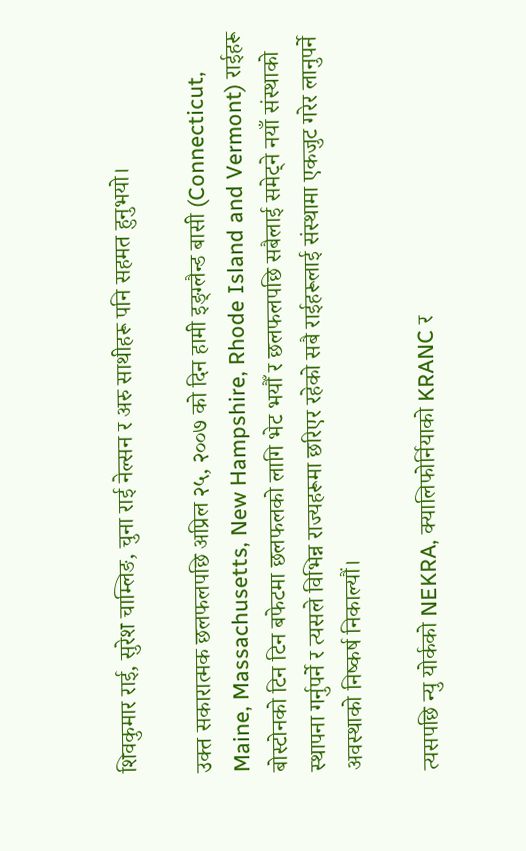शिवकुमार राई, सुरेश चाम्लिङ, चुना राई नेल्सन र अरु साथीहरू पनि सहमत हुनुभयो।

उक्त सकारात्मक छलफलपछि अप्रिल २५, २००७ को दिन हामी इ‌ङ्ग्लैन्ड बासी (Connecticut, Maine, Massachusetts, New Hampshire, Rhode Island and Vermont) राईहरू बोस्टोनको टिन टिन बफेटमा छलफलको लागि भेट भयौँ र छलफलपछि सबैलाई समेट्ने नयाँ संस्थाको स्थापना गर्नुपर्ने र त्यसले विभिन्न राज्यहरूमा छरिएर रहेको सबै राईहरूलाई संस्थामा एकजुट गरेर लानुपर्ने अवस्थाको निष्कर्ष निकाल्यौं।

त्यसपछि न्यु योर्कको NEKRA, क्यालिफोर्नियाको KRANC र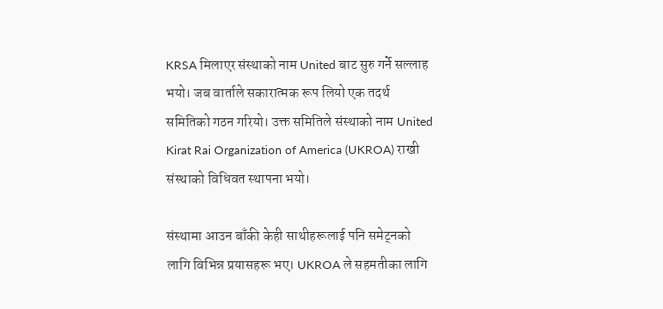KRSA मिलाएर संस्थाको नाम United बाट सुरु गर्ने सल्लाह भयो। जब वार्ताले सकारात्मक रूप लियो एक तदर्थ समितिको गठन गरियो। उक्त समितिले संस्थाको नाम United Kirat Rai Organization of America (UKROA) राखी संस्थाको विधिवत स्थापना भयो।

संस्थामा आउन बाँकी केही साथीहरूलाई पनि समेट्नको लागि विभिन्न प्रयासहरू भए। UKROA ले सहमतीका लागि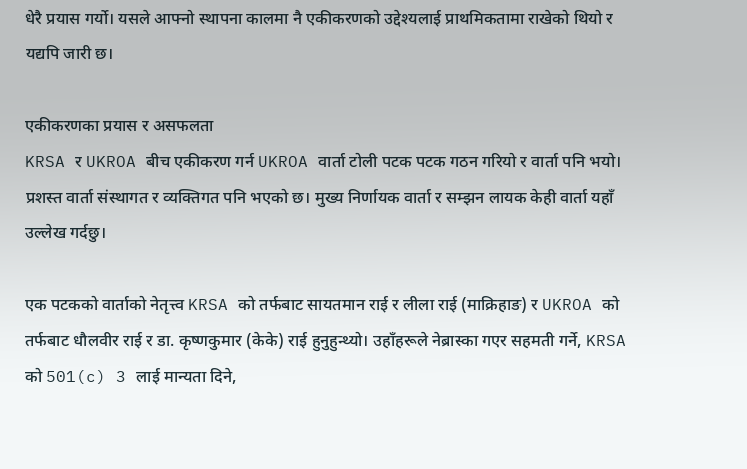धेरै प्रयास गर्यो। यसले आफ्नो स्थापना कालमा नै एकीकरणको उद्देश्यलाई प्राथमिकतामा राखेको थियो र यद्यपि जारी छ।

एकीकरणका प्रयास र असफलता
KRSA र UKROA बीच एकीकरण गर्न UKROA वार्ता टोली पटक पटक गठन गरियो र वार्ता पनि भयो। प्रशस्त वार्ता संस्थागत र व्यक्तिगत पनि भएको छ। मुख्य निर्णायक वार्ता र सम्झन लायक केही वार्ता यहाँ उल्लेख गर्दछु।

एक पटकको वार्ताको नेतृत्त्व KRSA को तर्फबाट सायतमान राई र लीला राई (माक्रिहाङ) र UKROA को तर्फबाट धौलवीर राई र डा. कृष्णकुमार (केके) राई हुनुहुन्थ्यो। उहाँहरूले नेब्रास्का गएर सहमती गर्ने, KRSA को 501(c) 3 लाई मान्यता दिने,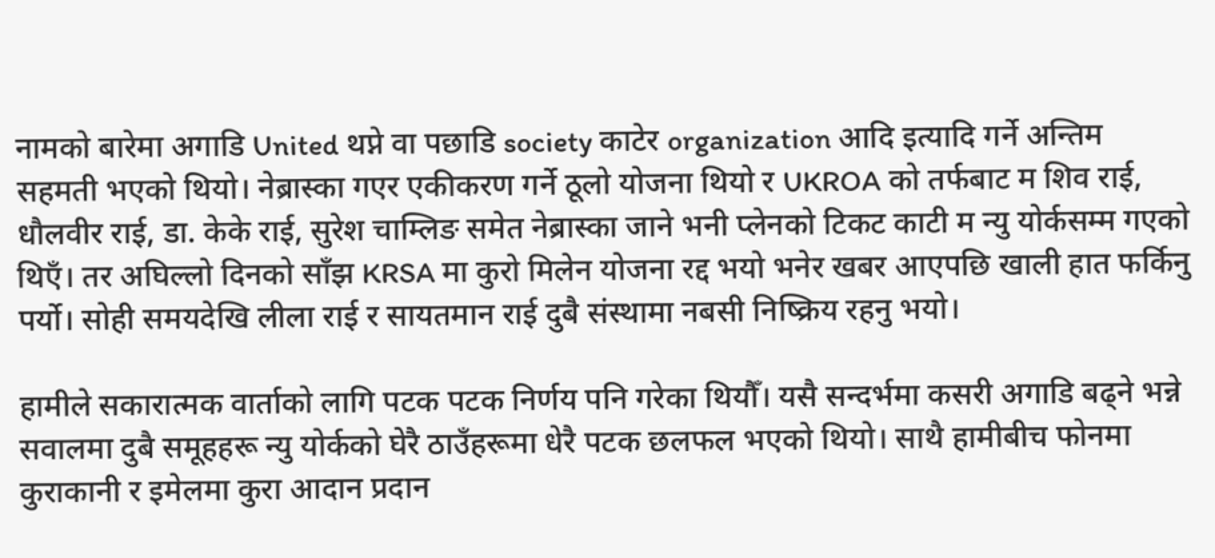नामको बारेमा अगाडि United थप्ने वा पछाडि society काटेर organization आदि इत्यादि गर्ने अन्तिम सहमती भएको थियो। नेब्रास्का गएर एकीकरण गर्ने ठूलो योजना थियो र UKROA को तर्फबाट म शिव राई, धौलवीर राई, डा. केके राई, सुरेश चाम्लिङ समेत नेब्रास्का जाने भनी प्लेनको टिकट काटी म न्यु योर्कसम्म गएको थिएँ। तर अघिल्लो दिनको साँझ KRSA मा कुरो मिलेन योजना रद्द भयो भनेर खबर आएपछि खाली हात फर्किनु पर्यो। सोही समयदेखि लीला राई र सायतमान राई दुबै संस्थामा नबसी निष्क्रिय रहनु भयो।

हामीले सकारात्मक वार्ताको लागि पटक पटक निर्णय पनि गरेका थियौँ। यसै सन्दर्भमा कसरी अगाडि बढ्ने भन्ने सवालमा दुबै समूहहरू न्यु योर्कको घेरै ठाउँहरूमा धेरै पटक छलफल भएको थियो। साथै हामीबीच फोनमा कुराकानी र इमेलमा कुरा आदान प्रदान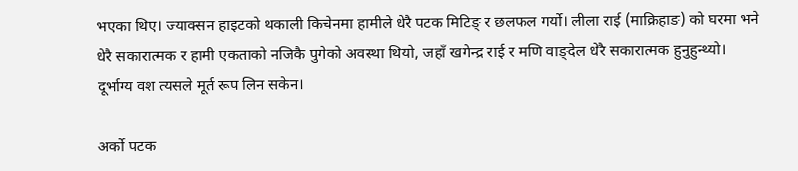भएका थिए। ज्याक्सन हाइटको थकाली किचेनमा हामीले धेरै पटक मिटिङ् र छलफल गर्यो। लीला राई (माक्रिहाङ) को घरमा भने धेरै सकारात्मक र हामी एकताको नजिकै पुगेको अवस्था थियो, जहाँ खगेन्द्र राई र मणि वाङ्‌देल धेरै सकारात्मक हुनुहुन्थ्यो। दूर्भाग्य वश त्यसले मूर्त रूप लिन सकेन।

अर्को पटक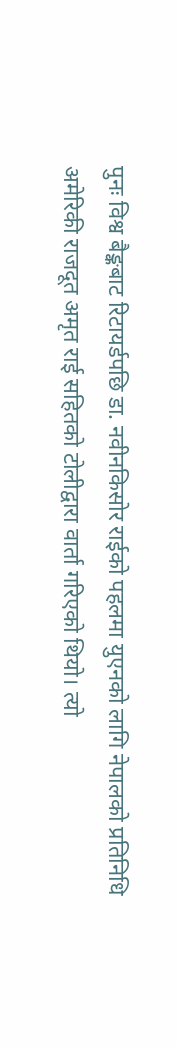पुनः विश्व बैङ्कबाट रिटायर्डपछि डा. नवीनकिसोर राईको पहलमा युएनको लागि नेपालको प्रतिनिधि अमेरिकी राजदूत अमृत राई सहितको टोलीद्वारा वार्ता गरिएको थियो। त्यो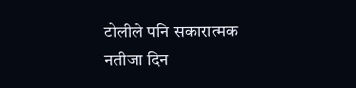टोलीले पनि सकारात्मक नतीजा दिन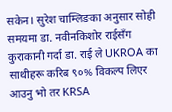सकेन। सुरेश चाम्लिङका अनुसार सोही समयमा डा. नवीनकिशोर राईसँग कुराकानी गर्दा डा. राई ले UKROA का साथीहरू करिब ९०% विकल्प लिएर आउनु भो तर KRSA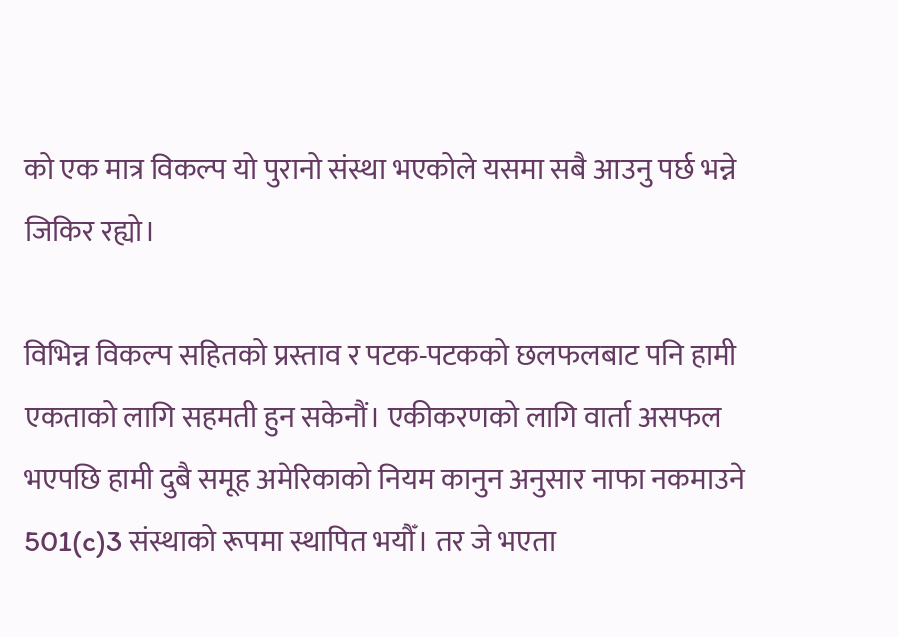को एक मात्र विकल्प यो पुरानो संस्था भएकोले यसमा सबै आउनु पर्छ भन्ने जिकिर रह्यो।

विभिन्न विकल्प सहितको प्रस्ताव र पटक-पटकको छलफलबाट पनि हामी एकताको लागि सहमती हुन सकेनौं। एकीकरणको लागि वार्ता असफल भएपछि हामी दुबै समूह अमेरिकाको नियम कानुन अनुसार नाफा नकमाउने 501(c)3 संस्थाको रूपमा स्थापित भयौँ। तर जे भएता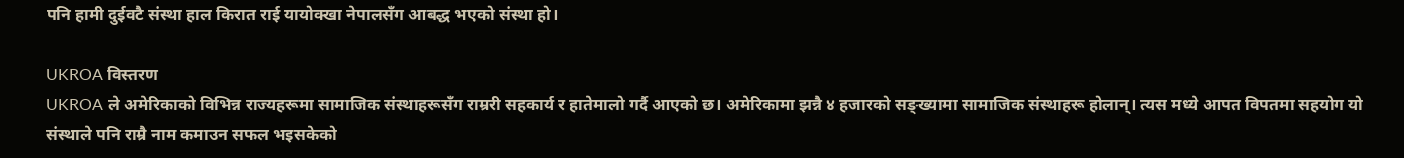पनि हामी दुईवटै संस्था हाल किरात राई यायोक्खा नेपालसँग आबद्ध भएको संस्था हो।

UKROA विस्तरण
UKROA ले अमेरिकाको विभिन्न राज्यहरूमा सामाजिक संस्थाहरूसँग राम्ररी सहकार्य र हातेमालो गर्दै आएको छ। अमेरिकामा झन्नै ४ हजारको स‌ङ्ख्यामा सामाजिक संस्थाहरू होलान्। त्यस मध्ये आपत विपतमा सहयोग यो संस्थाले पनि राम्रै नाम कमाउन सफल भइसकेको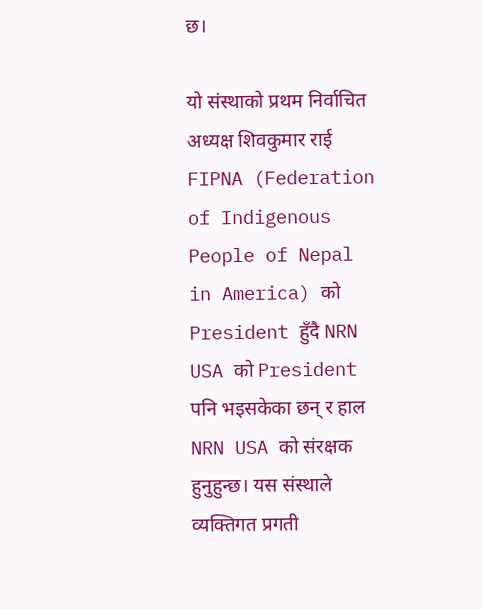छ।

यो संस्थाको प्रथम निर्वाचित अध्यक्ष शिवकुमार राई FIPNA (Federation of Indigenous People of Nepal in America) को President हुँदै NRN USA को President पनि भइसकेका छन् र हाल NRN USA को संरक्षक हुनुहुन्छ। यस संस्थाले व्यक्तिगत प्रगती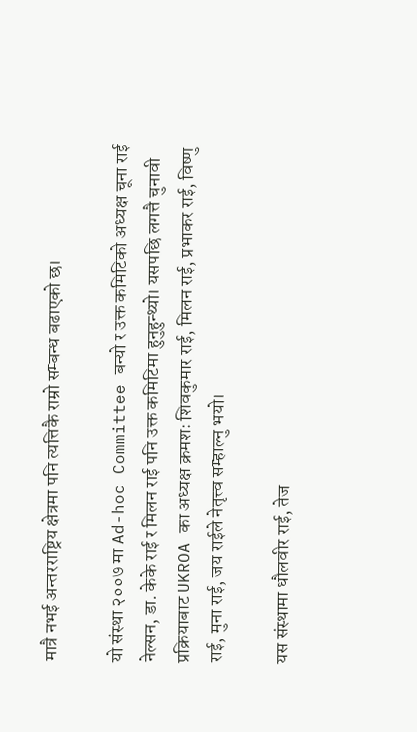मात्रै नभई अन्तरराष्ट्रिय क्षेत्रमा पनि त्यत्तिकै राम्रो सम्बन्ध बढाएको छ।

यो संस्था २००७ मा Ad-hoc Committee बन्यो र उक्त कमिटिको अध्यक्ष चूना राई नेल्सन, डा. केके राई र मिलन राई पनि उक्त कमिटिमा हुनुहुन्थ्यो। यसपछि लगत्तै चुनावी प्रक्रियाबाट UKROA का अध्यक्ष क्रमशः शिवकुमार राई, मिलन राई, प्रभाकर राई, विष्णु राई, मुना राई, जय राईले नेतृत्त्व सम्हाल्नु भयो।

यस संस्थामा धौलवीर राई, तेज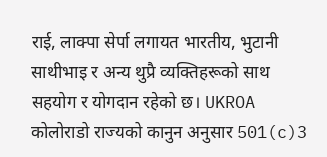राई, लाक्पा सेर्पा लगायत भारतीय, भुटानी साथीभाइ र अन्य थुप्रै व्यक्तिहरूको साथ सहयोग र योगदान रहेको छ। UKROA कोलोराडो राज्यको कानुन अनुसार 501(c)3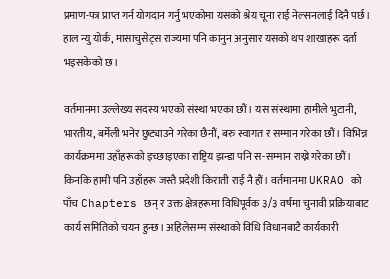प्रमाण-पत्र प्राप्त गर्न योगदान गर्नु भएकोमा यसको श्रेय चूना राई नेल्सनलाई दिनै पर्छ। हाल न्यु योर्क, मासाचुसेट्स राज्यमा पनि कानुन अनुसार यसको थप शाखाहरू दर्ता भइसकेको छ।

वर्तमानमा उल्लेख्य सदस्य भएको संस्था भएका छौं। यस संस्थामा हामीले भुटानी, भारतीय, बर्मेली भनेर छुट्याउने गरेका छैनौं, बरु स्वागत र सम्मान गरेका छौं। विभिन्न कार्यक्रममा उहाँहरूको इच्छाइएका राष्ट्रिय झन्डा पनि स-सम्मान राख्ने गरेका छौं। किनकि हामी पनि उहाँहरू जस्तै प्रदेशी किराती राई नै हौं। वर्तमानमा UKRAO को पाँच Chapters छन् र उक्त क्षेत्रहरूमा विधिपूर्वक ३/३ वर्षमा चुनावी प्रक्रियाबाट कार्य समितिको चयन हुन्छ। अहिलेसम्म संस्थाको विधि विधानबाटै कार्यकारी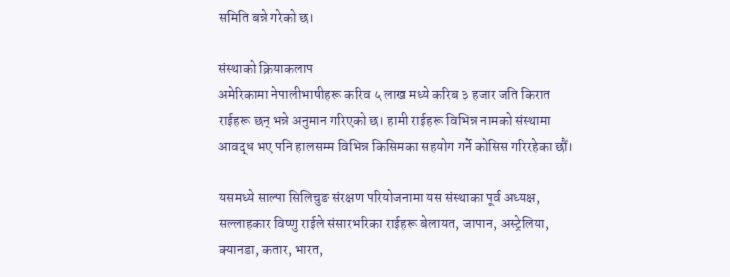समिति बन्ने गरेको छ।

संस्थाको क्रियाकलाप
अमेरिकामा नेपालीभाषीहरू करिव ५ लाख मध्ये करिब ३ हजार जति किरात राईहरू छन् भन्ने अनुमान गरिएको छ। हामी राईहरू विभिन्न नामको संस्थामा आवद्ध भए पनि हालसम्म विभिन्न किसिमका सहयोग गर्ने कोसिस गरिरहेका छौं।

यसमध्ये साल्पा सिलिचुङ संरक्षण परियोजनामा यस संस्थाका पूर्व अध्यक्ष, सल्लाहकार विष्णु राईले संसारभरिका राईहरू बेलायत, जापान, अस्ट्रेलिया, क्यानडा, कतार, भारत,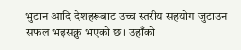भुटान आदि देशहरूबाट उच्च स्तरीय सहयोग जुटाउन सफल भइसक्नु भएको छ। उहाँको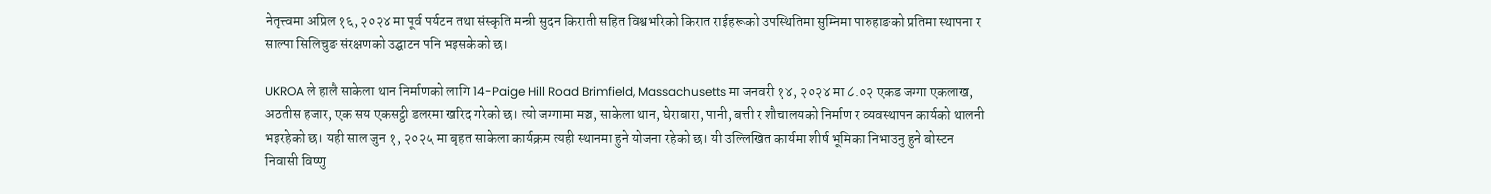नेतृत्त्वमा अप्रिल १६, २०२४ मा पूर्व पर्यटन तथा संस्कृति मन्त्री सुदन किराती सहित विश्वभरिको किरात राईहरूको उपस्थितिमा सुम्निमा पारुहाङ‌को प्रतिमा स्थापना र साल्पा सिलिचुङ संरक्षणको उद्घाटन पनि भइसकेको छ।

UKROA ले हालै साकेला थान निर्माणको लागि 14-Paige Hill Road Brimfield, Massachusetts मा जनवरी १४, २०२४ मा ८.०२ एकड जग्गा एकलाख, अठतीस हजार, एक सय एकसट्ठी डलरमा खरिद गरेको छ। त्यो जग्गामा मञ्च, साकेला थान, घेराबारा, पानी, बत्ती र शौचालयको निर्माण र व्यवस्थापन कार्यको थालनी भइरहेको छ। यही साल जुन १, २०२५ मा बृहत साकेला कार्यक्रम त्यही स्थानमा हुने योजना रहेको छ। यी उल्लिखित कार्यमा शीर्ष भूमिका निभाउनु हुने बोस्टन निवासी विष्णु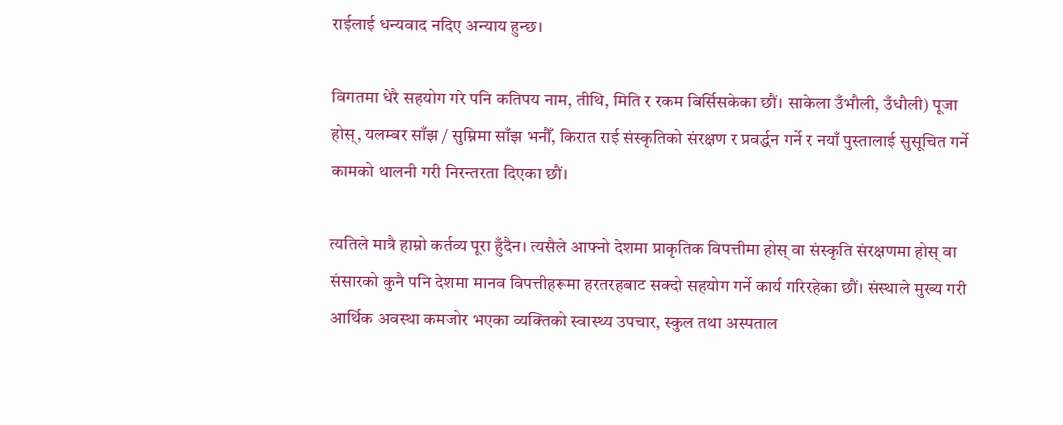राईलाई धन्यवाद नदिए अन्याय हुन्छ।

विगतमा धेरै सहयोग गरे पनि कतिपय नाम, तीथि, मिति र रकम बिर्सिसकेका छौं। साकेला उँभौली, उँधौली) पूजा होस्, यलम्बर साँझ / सुम्निमा साँझ भनौँ, किरात राई संस्कृतिको संरक्षण र प्रवर्द्धन गर्ने र नयाँ पुस्तालाई सुसूचित गर्ने कामको थालनी गरी निरन्तरता दिएका छौं।

त्यतिले मात्रै हाम्रो कर्तव्य पूरा हुँदैन। त्यसैले आफ्नो देशमा प्राकृतिक विपत्तीमा होस् वा संस्कृति संरक्षणमा होस् वा संसारको कुनै पनि देशमा मानव विपत्तीहरूमा हरतरहबाट सक्दो सहयोग गर्ने कार्य गरिरहेका छौं। संस्थाले मुख्य गरी आर्थिक अवस्था कमजोर भएका व्यक्तिको स्वास्थ्य उपचार, स्कुल तथा अस्पताल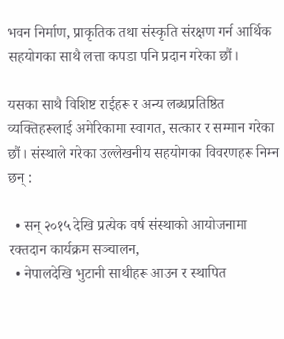भवन निर्माण, प्राकृतिक तथा संस्कृति संरक्षण गर्न आर्थिक सहयोगका साथै लत्ता कपडा पनि प्रदान गरेका छौं।

यसका साथै विशिष्ट राईहरू र अन्य लब्धप्रतिष्ठित व्यक्तिहरूलाई अमेरिकामा स्वागत, सत्कार र सम्मान गरेका छौं। संस्थाले गरेका उल्लेखनीय सहयोगका विवरणहरू निम्न छन् :

  • सन् २०१५ देखि प्रत्येक वर्ष संस्थाको आयोजनामा रक्तदान कार्यक्रम सञ्चालन,
  • नेपालदेखि भुटानी साथीहरू आउन र स्थापित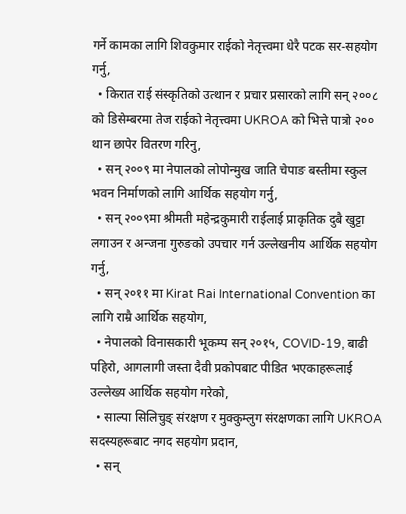गर्ने कामका लागि शिवकुमार राईको नेतृत्त्वमा धेरै पटक सर-सहयोग गर्नु,
  • किरात राई संस्कृतिको उत्थान र प्रचार प्रसारको लागि सन् २००८ को डिसेम्बरमा तेज राईको नेतृत्त्वमा UKROA को भित्ते पात्रो २०० थान छापेर वितरण गरिनु,
  • सन् २००९ मा नेपालको लोपोन्मुख जाति चेपाङ बस्तीमा स्कुल भवन निर्माणको लागि आर्थिक सहयोग गर्नु,
  • सन् २००९मा श्रीमती महेन्द्रकुमारी राईलाई प्राकृतिक दुबै खुट्टा लगाउन र अन्जना गुरुङको उपचार गर्न उल्लेखनीय आर्थिक सहयोग गर्नु,
  • सन् २०११ मा Kirat Rai International Convention का लागि राम्रै आर्थिक सहयोग,
  • नेपालको विनासकारी भूकम्प सन् २०१५, COVID-19, बाढी पहिरो, आगलागी जस्ता दैवी प्रकोपबाट पीडित भएकाहरूलाई उल्लेख्य आर्थिक सहयोग गरेको,
  • साल्पा सिलिचुङ् संरक्षण र मुक्कुम्लुग संरक्षणका लागि UKROA सदस्यहरूबाट नगद सहयोग प्रदान,
  • सन्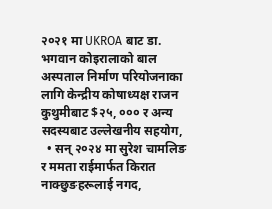२०२१ मा UKROA बाट डा. भगवान कोइरालाको बाल अस्पताल निर्माण परियोजनाका लागि केन्द्रीय कोषाध्यक्ष राजन कुथुमीबाट $२५, ००० र अन्य सदस्यबाट उल्लेखनीय सहयोग,
  • सन् २०२४ मा सुरेश चामलिङ र ममता राईमार्फत किरात नाक्छुङहरूलाई नगद,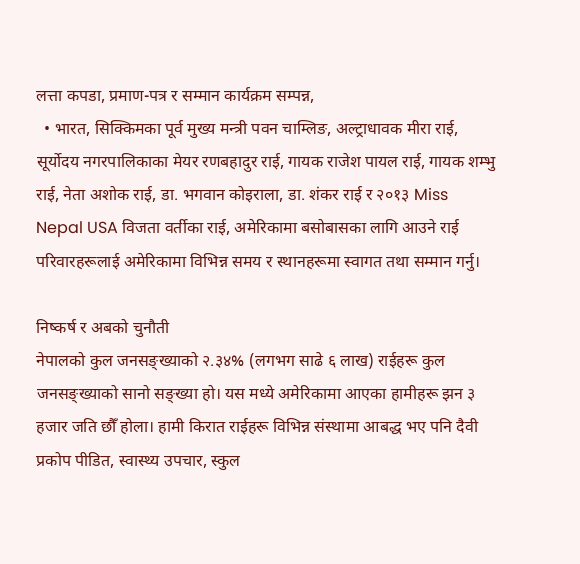लत्ता कपडा, प्रमाण-पत्र र सम्मान कार्यक्रम सम्पन्न,
  • भारत, सिक्किमका पूर्व मुख्य मन्त्री पवन चाम्लिङ, अल्ट्राधावक मीरा राई, सूर्योदय नगरपालिकाका मेयर रणबहादुर राई, गायक राजेश पायल राई, गायक शम्भु राई, नेता अशोक राई, डा. भगवान कोइराला, डा. शंकर राई र २०१३ Miss Nepal USA विजता वर्तीका राई, अमेरिकामा बसोबासका लागि आउने राई परिवारहरूलाई अमेरिकामा विभिन्न समय र स्थानहरूमा स्वागत तथा सम्मान गर्नु।

निष्कर्ष र अबको चुनौती
नेपालको कुल जनसङ्ख्याको २.३४% (लगभग साढे ६ लाख) राईहरू कुल जनसङ्ख्याको सानो सङ्ख्या हो। यस मध्ये अमेरिकामा आएका हामीहरू झन ३ हजार जति छौँ होला। हामी किरात राईहरू विभिन्न संस्थामा आबद्ध भए पनि दैवी प्रकोप पीडित, स्वास्थ्य उपचार, स्कुल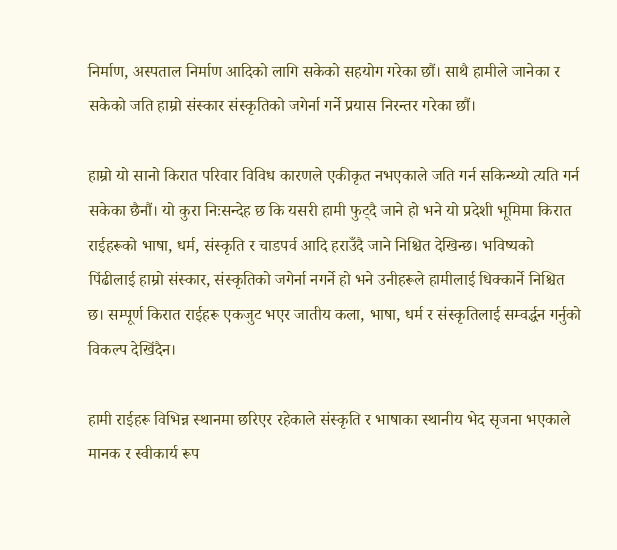निर्माण, अस्पताल निर्माण आदिको लागि सकेको सहयोग गरेका छौं। साथै हामीले जानेका र सकेको जति हाम्रो संस्कार संस्कृतिको जगेर्ना गर्ने प्रयास निरन्तर गरेका छौं।

हाम्रो यो सानो किरात परिवार विविध कारणले एकीकृत नभएकाले जति गर्न सकिन्थ्यो त्यति गर्न सकेका छैनौं। यो कुरा निःसन्देह छ कि यसरी हामी फुट्दै जाने हो भने यो प्रदेशी भूमिमा किरात राईहरूको भाषा, धर्म, संस्कृति र चाडपर्व आदि हराउँदै जाने निश्चित देखिन्छ। भविष्यको पिंढीलाई हाम्रो संस्कार, संस्कृतिको जगेर्ना नगर्ने हो भने उनीहरूले हामीलाई धिक्कार्ने निश्चित छ। सम्पूर्ण किरात राईहरू एकजुट भएर जातीय कला, भाषा, धर्म र संस्कृतिलाई सम्वर्द्धन गर्नुको विकल्प देखिंदैन।

हामी राईहरू विभिन्न स्थानमा छरिएर रहेकाले संस्कृति र भाषाका स्थानीय भेद सृजना भएकाले मानक र स्वीकार्य रूप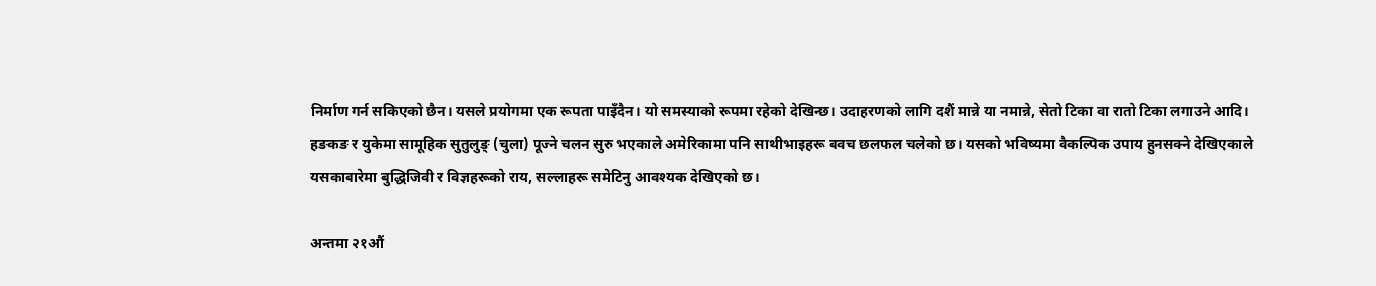निर्माण गर्न सकिएको छैन। यसले प्रयोगमा एक रूपता पाइँदैन। यो समस्याको रूपमा रहेको देखिन्छ। उदाहरणको लागि दशैं मान्ने या नमान्ने, सेतो टिका वा रातो टिका लगाउने आदि। हङकङ र युकेमा सामूहिक सुतुलुङ् (चुला) पूज्ने चलन सुरु भएकाले अमेरिकामा पनि साथीभाइहरू बवच छलफल चलेको छ। यसको भविष्यमा वैकल्पिक उपाय हुनसक्ने देखिएकाले यसकाबारेमा बुद्धिजिवी र विज्ञहरूको राय, सल्लाहरू समेटिनु आवश्यक देखिएको छ।

अन्तमा २१औं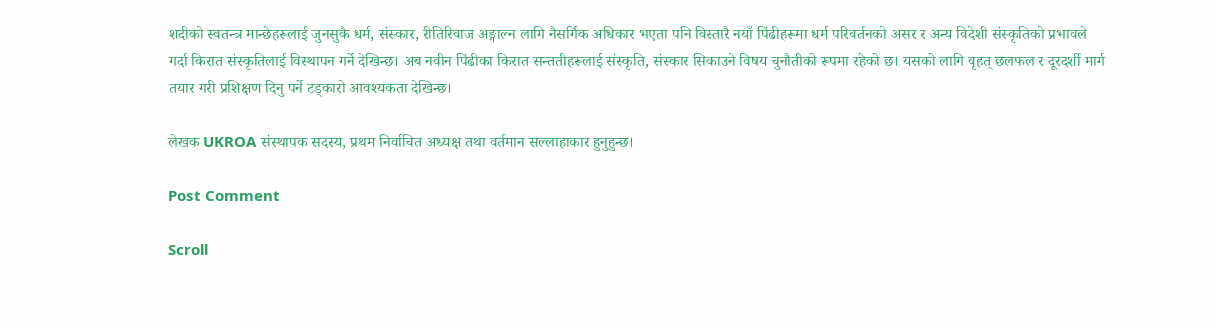शदीको स्वतन्त्र मान्छेहरूलाई जुनसुकै धर्म, संस्कार, रीतिरिवाज अङ्गाल्न लागि नैसर्गिक अधिकार भएता पनि विस्तारै नयाँ पिंढीहरूमा धर्म परिवर्तनको असर र अन्य विदेशी संस्कृतिको प्रभावले गर्दा किरात संस्कृतिलाई विस्थापन गर्ने देखिन्छ। अब नवीन पिंढीका किरात सन्ततीहरूलाई संस्कृति, संस्कार सिकाउने विषय चुनौतीको रूपमा रहेको छ। यसको लागि वृहत् छलफल र दूरदर्शी मार्ग तयार गरी प्रशिक्षण दिनु पर्ने टड्‌कारो आवश्यकता देखिन्छ।

लेखक UKROA संस्थापक सदस्य, प्रथम निर्वाचित अध्यक्ष तथा वर्तमान सल्लाहाकार हुनुहुन्छ।

Post Comment

Scroll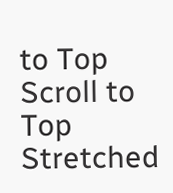to Top Scroll to Top Stretched